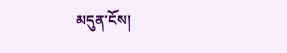མདུན་ངོས།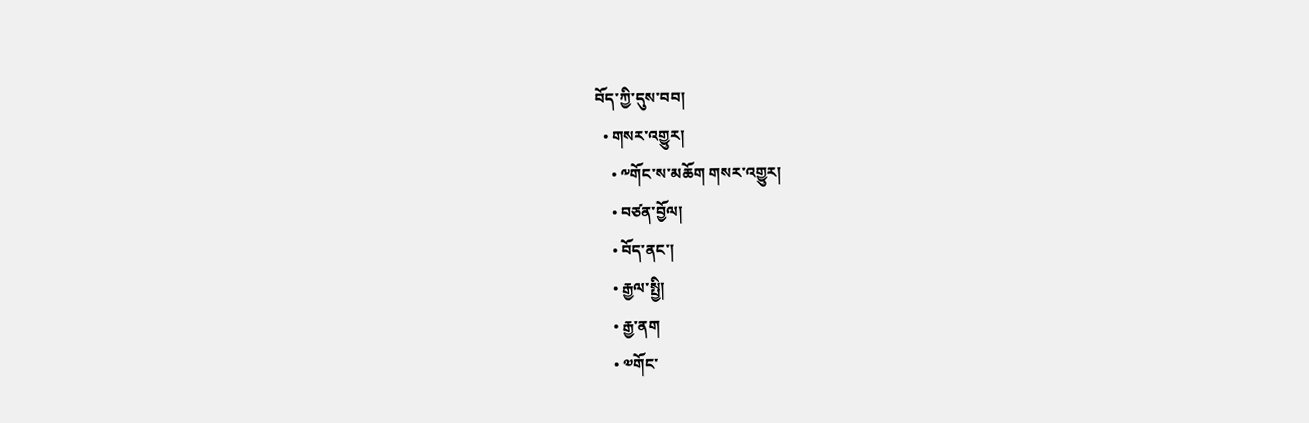བོད་ཀྱི་དུས་བབ།
  • གསར་འགྱུར།
    • ༸གོང་ས་མཆོག གསར་འགྱུར།
    • བཙན་བྱོལ།
    • བོད་ནང་།
    • རྒྱལ་སྤྱི།
    • རྒྱ་ནག
    • ༧གོང་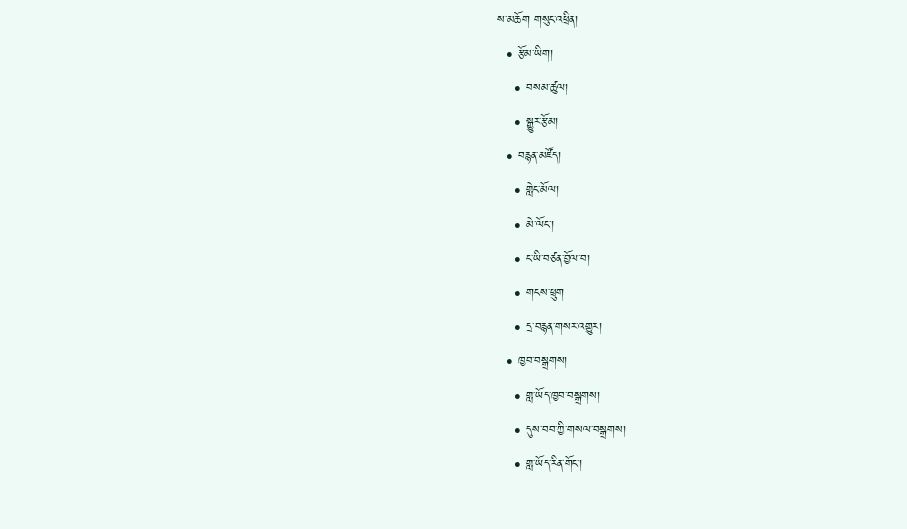ས་མཆོག གསུང་འཕྲིན།
  • རྩོམ་ཡིག།
    • བསམ་ཚུལ།
    • སྒྱུར་རྩོམ།
  • བརྙན་མཛོད།
    • གླེང་མོལ།
    • མེ་ལོང་།
    • ང་ཡི་བཙན་བྱོལ་བ།
    • གངས་ཕྲུག
    • དྲ་བརྙན་གསར་འགྱུར།
  • ཁྱབ་བསྒྲགས།
    • གླ་ཡོད་ཁྱབ་བསྒྲགས།
    • དུས་བབ་ཀྱི་གསལ་བསྒྲགས།
    • གླ་ཡོད་རིན་གོང་།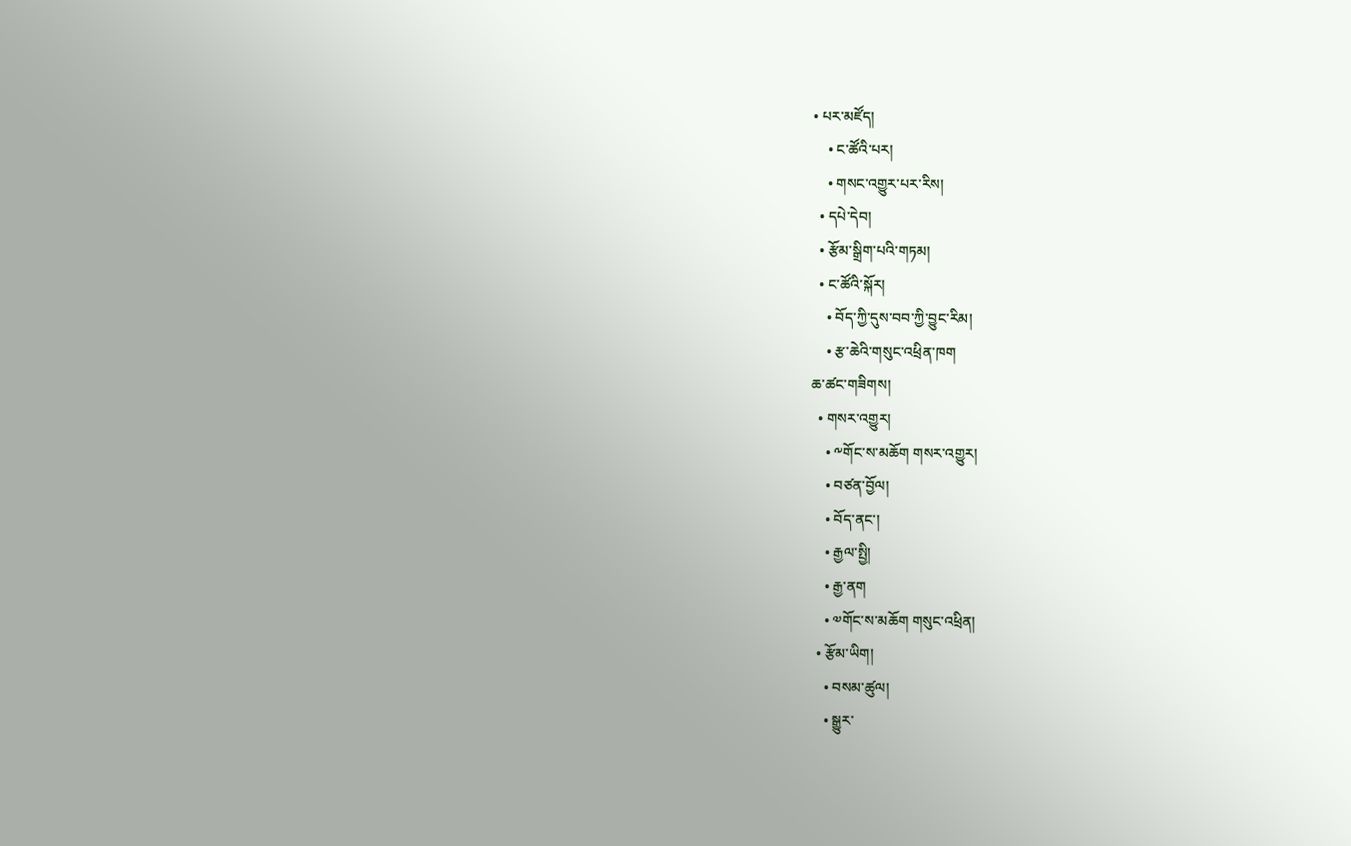• པར་མཛོད།
    • ང་ཚོའི་པར།
    • གསང་འགྱུར་པར་རིས།
  • དཔེ་དེབ།
  • རྩོམ་སྒྲིག་པའི་གཏམ།
  • ང་ཚོའི་སྐོར།
    • བོད་ཀྱི་དུས་བབ་ཀྱི་བྱུང་རིམ།
    • རྩ་ཆེའི་གསུང་འཕྲིན་ཁག
ཆ་ཚང་གཟིགས།
  • གསར་འགྱུར།
    • ༸གོང་ས་མཆོག གསར་འགྱུར།
    • བཙན་བྱོལ།
    • བོད་ནང་།
    • རྒྱལ་སྤྱི།
    • རྒྱ་ནག
    • ༧གོང་ས་མཆོག གསུང་འཕྲིན།
  • རྩོམ་ཡིག།
    • བསམ་ཚུལ།
    • སྒྱུར་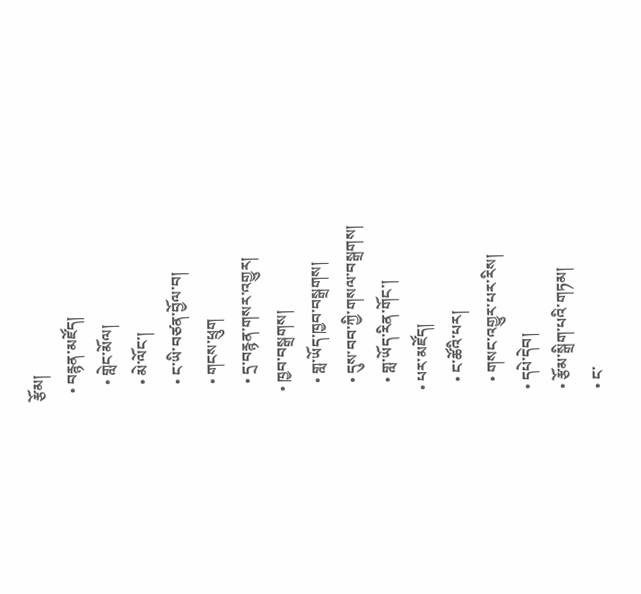རྩོམ།
  • བརྙན་མཛོད།
    • གླེང་མོལ།
    • མེ་ལོང་།
    • ང་ཡི་བཙན་བྱོལ་བ།
    • གངས་ཕྲུག
    • དྲ་བརྙན་གསར་འགྱུར།
  • ཁྱབ་བསྒྲགས།
    • གླ་ཡོད་ཁྱབ་བསྒྲགས།
    • དུས་བབ་ཀྱི་གསལ་བསྒྲགས།
    • གླ་ཡོད་རིན་གོང་།
  • པར་མཛོད།
    • ང་ཚོའི་པར།
    • གསང་འགྱུར་པར་རིས།
  • དཔེ་དེབ།
  • རྩོམ་སྒྲིག་པའི་གཏམ།
  • ང་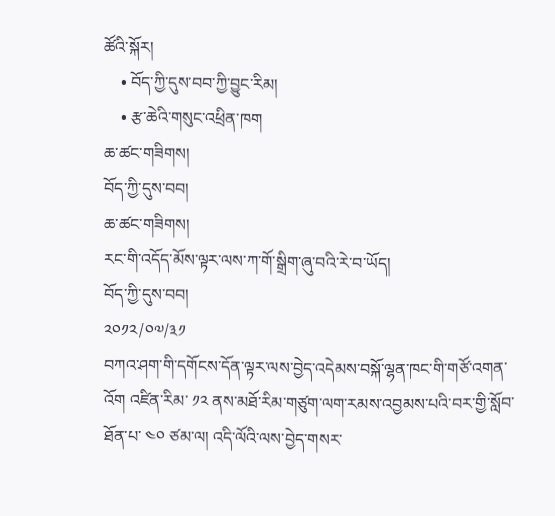ཚོའི་སྐོར།
    • བོད་ཀྱི་དུས་བབ་ཀྱི་བྱུང་རིམ།
    • རྩ་ཆེའི་གསུང་འཕྲིན་ཁག
ཆ་ཚང་གཟིགས།
བོད་ཀྱི་དུས་བབ།
ཆ་ཚང་གཟིགས།
རང་གི་འདོད་མོས་ལྟར་ལས་ཀ་གོ་སྒྲིག་ཞུ་བའི་རེ་བ་ཡོད།
བོད་ཀྱི་དུས་བབ།
༢༠༡༢/༠༧/༣༡
བཀའ་ཤག་གི་དགོངས་དོན་ལྟར་ལས་བྱེད་འདེམས་བསྐོ་ལྷན་ཁང་གི་གཙོ་འགན་འོག འཛིན་རིམ་ ༡༢ ནས་མཐོ་རིམ་གཙུག་ལག་རམས་འབྱམས་པའི་བར་གྱི་སློབ་ཐོན་པ་ ༤༠ ཙམ་ལ། འདི་ལོའི་ལས་བྱེད་གསར་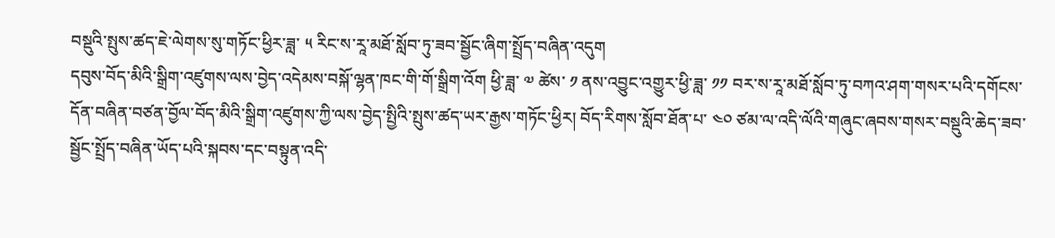བསྡུའི་སྤུས་ཚད་ཇེ་ལེགས་སུ་གཏོང་ཕྱིར་ཟླ་ ༥ རིང་ས་རཱ་མཐོ་སློབ་ཏུ་ཟབ་སྦྱོང་ཞིག་སྤྲོད་བཞིན་འདུག
དབུས་བོད་མིའི་སྒྲིག་འཛུགས་ལས་བྱེད་འདེམས་བསྐོ་ལྷན་ཁང་གི་གོ་སྒྲིག་འོག ཕྱི་ཟླ་ ༧ ཚེས་ ༡ ནས་འབྱུང་འགྱུར་ཕྱི་ཟླ་ ༡༡ བར་ས་རཱ་མཐོ་སློབ་ཏུ་བཀའ་ཤག་གསར་པའི་དགོངས་དོན་བཞིན་བཙན་བྱོལ་བོད་མིའི་སྒྲིག་འཛུགས་ཀྱི་ལས་བྱེད་སྤྱིའི་སྤུས་ཚད་ཡར་རྒྱས་གཏོང་ཕྱིར། བོད་རིགས་སློབ་ཐོན་པ་ ༤༠ ཙམ་ལ་འདི་ལོའི་གཞུང་ཞབས་གསར་བསྡུའི་ཆེད་ཟབ་སྦྱོང་སྤྲོད་བཞིན་ཡོད་པའི་སྐབས་དང་བསྟུན་འདི་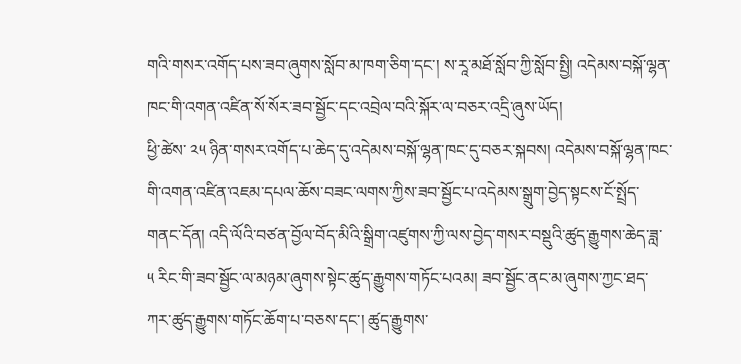གའི་གསར་འགོད་པས་ཟབ་ཞུགས་སློབ་མ་ཁག་ཅིག་དང་། ས་རཱ་མཐོ་སློབ་ཀྱི་སློབ་སྤྱི། འདེམས་བསྐོ་ལྷན་ཁང་གི་འགན་འཛིན་སོ་སོར་ཟབ་སྦྱོང་དང་འབྲེལ་བའི་སྐོར་ལ་བཅར་འདྲི་ཞུས་ཡོད།
ཕྱི་ཚེས་ ༢༥ ཉིན་གསར་འགོད་པ་ཆེད་དུ་འདེམས་བསྐོ་ལྷན་ཁང་དུ་བཅར་སྐབས། འདེམས་བསྐོ་ལྷན་ཁང་གི་འགན་འཛིན་འཇམ་དཔལ་ཆོས་བཟང་ལགས་ཀྱིས་ཟབ་སྦྱོང་པ་འདེམས་སྒྲུག་བྱེད་སྟངས་ངོ་སྤྲོད་གནང་དོན། འདི་ལོའི་བཙན་བྱོལ་བོད་མིའི་སྒྲིག་འཛུགས་ཀྱི་ལས་བྱེད་གསར་བསྡུའི་ཚུད་རྒྱུགས་ཆེད་ཟླ་ ༥ རིང་གི་ཟབ་སྦྱོང་ལ་མཉམ་ཞུགས་སྟེང་ཚུད་རྒྱུགས་གཏོང་པའམ། ཟབ་སྦྱོང་ནང་མ་ཞུགས་ཀྱང་ཐད་ཀར་ཚུད་རྒྱུགས་གཏོང་ཆོག་པ་བཅས་དང་། ཚུད་རྒྱུགས་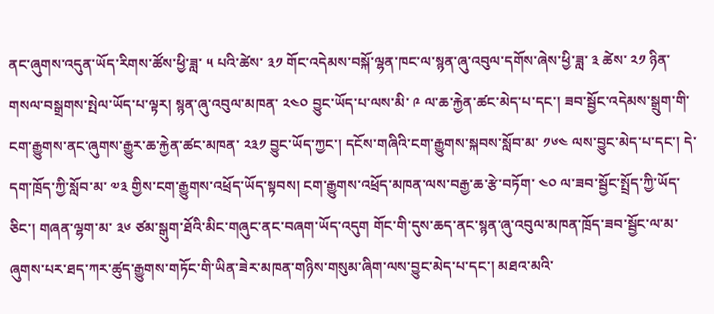ནང་ཞུགས་འདུན་ཡོད་རིགས་ཚོས་ཕྱི་ཟླ་ ༥ པའི་ཚེས་ ༣༡ གོང་འདེམས་བསྐོ་ལྷན་ཁང་ལ་སྙན་ཞུ་འབུལ་དགོས་ཞེས་ཕྱི་ཟླ་ ༣ ཚེས་ ༢༡ ཉིན་གསལ་བསྒྲགས་སྤེལ་ཡོད་པ་ལྟར། སྙན་ཞུ་འབུལ་མཁན་ ༢༤༠ བྱུང་ཡོད་པ་ལས་མི་ ༩ ལ་ཆ་རྐྱེན་ཚང་མེད་པ་དང་། ཟབ་སྦྱོང་འདེམས་སྒྲུག་གི་ངག་རྒྱུགས་ནང་ཞུགས་རྒྱུར་ཆ་རྐྱེན་ཚང་མཁན་ ༢༣༡ བྱུང་ཡོད་ཀྱང་། དངོས་གཞིའི་ངག་རྒྱུགས་སྐབས་སློབ་མ་ ༡༦༤ ལས་བྱུང་མེད་པ་དང་། དེ་དག་ཁྲོད་ཀྱི་སློབ་མ་ ༧༣ གྱིས་ངག་རྒྱུགས་འཕྲོད་ཡོད་སྟབས། ངག་རྒྱུགས་འཕྲོད་མཁན་ལས་བརྒྱ་ཆ་རྩེ་བཏོག་ ༤༠ ལ་ཟབ་སྦྱོང་སྤྲོད་ཀྱི་ཡོད་ཅིང་། གཞན་ལྷག་མ་ ༣༦ ཙམ་སྒུག་ཐོའི་མིང་གཞུང་ནང་བཞག་ཡོད་འདུག གོང་གི་དུས་ཆད་ནང་སྙན་ཞུ་འབུལ་མཁན་ཁྲོད་ཟབ་སྦྱོང་ལ་མ་ཞུགས་པར་ཐད་ཀར་ཚུད་རྒྱུགས་གཏོང་གི་ཡིན་ཟེར་མཁན་གཉིས་གསུམ་ཞིག་ལས་བྱུང་མེད་པ་དང་། མཐའ་མའི་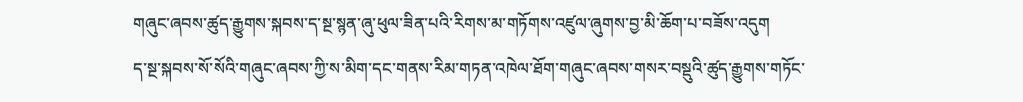གཞུང་ཞབས་ཚུད་རྒྱུགས་སྐབས་ད་སྔ་སྙན་ཞུ་ཕུལ་ཟིན་པའི་རིགས་མ་གཏོགས་འཛུལ་ཞུགས་བྱ་མི་ཆོག་པ་བཟོས་འདུག
ད་སྔ་སྐབས་སོ་སོའི་གཞུང་ཞབས་ཀྱི་ས་མིག་དང་གནས་རིམ་གཏན་འཁེལ་ཐོག་གཞུང་ཞབས་གསར་བསྡུའི་ཚུད་རྒྱུགས་གཏོང་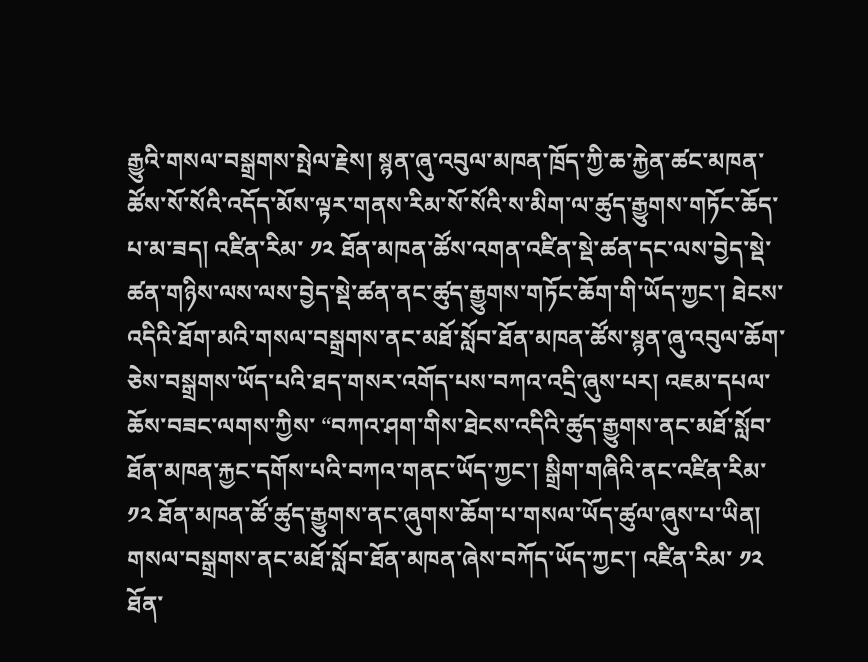རྒྱུའི་གསལ་བསྒྲགས་སྤེལ་རྗེས། སྙན་ཞུ་འབུལ་མཁན་ཁྲོད་ཀྱི་ཆ་རྐྱེན་ཚང་མཁན་ཚོས་སོ་སོའི་འདོད་མོས་ལྟར་གནས་རིམ་སོ་སོའི་ས་མིག་ལ་ཚུད་རྒྱུགས་གཏོང་ཆོད་པ་མ་ཟད། འཛིན་རིམ་ ༡༢ ཐོན་མཁན་ཚོས་འགན་འཛིན་སྡེ་ཚན་དང་ལས་བྱེད་སྡེ་ཚན་གཉིས་ལས་ལས་བྱེད་སྡེ་ཚན་ནང་ཚུད་རྒྱུགས་གཏོང་ཆོག་གི་ཡོད་ཀྱང་། ཐེངས་འདིའི་ཐོག་མའི་གསལ་བསྒྲགས་ནང་མཐོ་སློབ་ཐོན་མཁན་ཚོས་སྙན་ཞུ་འབུལ་ཆོག་ཅེས་བསྒྲགས་ཡོད་པའི་ཐད་གསར་འགོད་པས་བཀའ་འདྲི་ཞུས་པར། འཇམ་དཔལ་ཆོས་བཟང་ལགས་ཀྱིས་ “བཀའ་ཤག་གིས་ཐེངས་འདིའི་ཚུད་རྒྱུགས་ནང་མཐོ་སློབ་ཐོན་མཁན་རྐྱང་དགོས་པའི་བཀའ་གནང་ཡོད་ཀྱང་། སྒྲིག་གཞིའི་ནང་འཛིན་རིམ་ ༡༢ ཐོན་མཁན་ཚོ་ཚུད་རྒྱུགས་ནང་ཞུགས་ཆོག་པ་གསལ་ཡོད་ཚུལ་ཞུས་པ་ཡིན། གསལ་བསྒྲགས་ནང་མཐོ་སློབ་ཐོན་མཁན་ཞེས་བཀོད་ཡོད་ཀྱང་། འཛིན་རིམ་ ༡༢ ཐོན་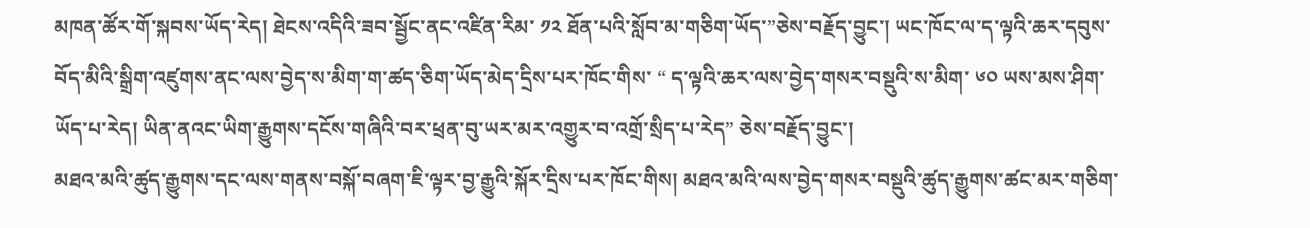མཁན་ཚོར་གོ་སྐབས་ཡོད་རེད། ཐེངས་འདིའི་ཟབ་སྦྱོང་ནང་འཛིན་རིམ་ ༡༢ ཐོན་པའི་སློབ་མ་གཅིག་ཡོད་”ཅེས་བརྗོད་བྱུང་། ཡང་ཁོང་ལ་ད་ལྟའི་ཆར་དབུས་བོད་མིའི་སྒྲིག་འཛུགས་ནང་ལས་བྱེད་ས་མིག་ག་ཚད་ཅིག་ཡོད་མེད་དྲིས་པར་ཁོང་གིས་ “ ད་ལྟའི་ཆར་ལས་བྱེད་གསར་བསྡུའི་ས་མིག་ ༦༠ ཡས་མས་ཤིག་ཡོད་པ་རེད། ཡིན་ནའང་ཡིག་རྒྱུགས་དངོས་གཞིའི་བར་ཕྲན་བུ་ཡར་མར་འགྱུར་བ་འགྲོ་སྲིད་པ་རེད” ཅེས་བརྗོད་བྱུང་།
མཐའ་མའི་ཚུད་རྒྱུགས་དང་ལས་གནས་བསྐོ་བཞག་ཇི་ལྟར་བྱ་རྒྱུའི་སྐོར་དྲིས་པར་ཁོང་གིས། མཐའ་མའི་ལས་བྱེད་གསར་བསྡུའི་ཚུད་རྒྱུགས་ཚང་མར་གཅིག་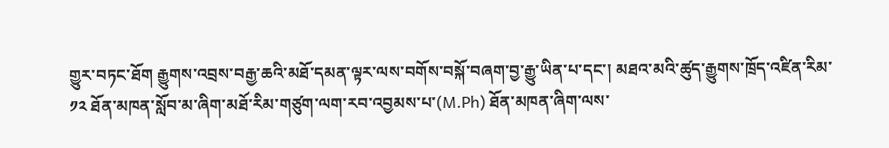གྱུར་བཏང་ཐོག རྒྱུགས་འབྲས་བརྒྱ་ཆའི་མཐོ་དམན་ལྟར་ལས་བགོས་བསྐོ་བཞག་བྱ་རྒྱུ་ཡིན་པ་དང་། མཐའ་མའི་ཚུད་རྒྱུགས་ཁྲོད་འཛིན་རིམ་ ༡༢ ཐོན་མཁན་སློབ་མ་ཞིག་མཐོ་རིམ་གཙུག་ལག་རབ་འབྱམས་པ་(M.Ph) ཐོན་མཁན་ཞིག་ལས་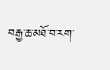བརྒྱ་ཆ་མཐོ་བ་རག་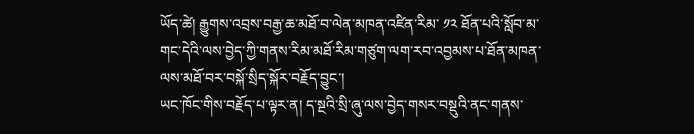ཡོད་ཚེ། རྒྱུགས་འབྲས་བརྒྱ་ཆ་མཐོ་བ་ལེན་མཁན་འཛིན་རིམ་ ༡༢ ཐོན་པའི་སློབ་མ་གང་དེའི་ལས་བྱེད་ཀྱི་གནས་རིམ་མཐོ་རིམ་གཙུག་ལག་རབ་འབྱམས་པ་ཐོན་མཁན་ལས་མཐོ་བར་བསྐོ་སྲིད་སྐོར་བརྗོད་བྱུང་།
ཡང་ཁོང་གིས་བརྗོད་པ་ལྟར་ན། ད་སྔའི་སྲི་ཞུ་ལས་བྱེད་གསར་བསྡུའི་ནང་གནས་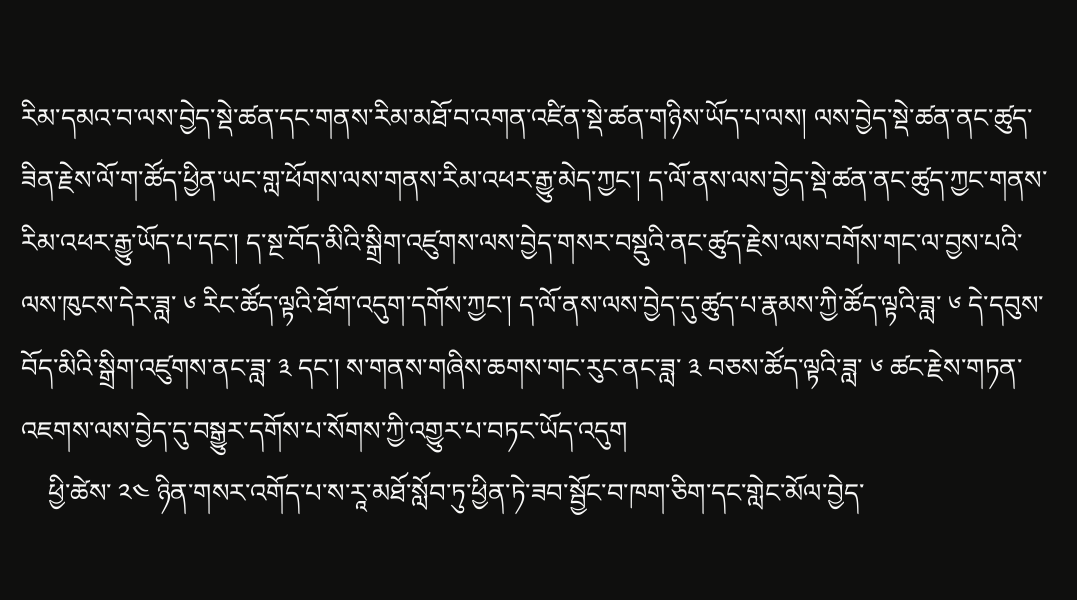རིམ་དམའ་བ་ལས་བྱེད་སྡེ་ཚན་དང་གནས་རིམ་མཐོ་བ་འགན་འཛིན་སྡེ་ཚན་གཉིས་ཡོད་པ་ལས། ལས་བྱེད་སྡེ་ཚན་ནང་ཚུད་ཟིན་རྗེས་ལོ་ག་ཚོད་ཕྱིན་ཡང་གླ་ཕོགས་ལས་གནས་རིམ་འཕར་རྒྱུ་མེད་ཀྱང་། ད་ལོ་ནས་ལས་བྱེད་སྡེ་ཚན་ནང་ཚུད་ཀྱང་གནས་རིམ་འཕར་རྒྱུ་ཡོད་པ་དང་། ད་སྔ་བོད་མིའི་སྒྲིག་འཛུགས་ལས་བྱེད་གསར་བསྡུའི་ནང་ཚུད་རྗེས་ལས་བགོས་གང་ལ་བྱས་པའི་ལས་ཁུངས་དེར་ཟླ་ ༦ རིང་ཚོད་ལྟའི་ཐོག་འདུག་དགོས་ཀྱང་། ད་ལོ་ནས་ལས་བྱེད་དུ་ཚུད་པ་རྣམས་ཀྱི་ཚོད་ལྟའི་ཟླ་ ༦ དེ་དབུས་བོད་མིའི་སྒྲིག་འཛུགས་ནང་ཟླ་ ༣ དང་། ས་གནས་གཞིས་ཆགས་གང་རུང་ནང་ཟླ་ ༣ བཅས་ཚོད་ལྟའི་ཟླ་ ༦ ཚང་རྗེས་གཏན་འཇགས་ལས་བྱེད་དུ་བསྒྱུར་དགོས་པ་སོགས་ཀྱི་འགྱུར་པ་བཏང་ཡོད་འདུག
    ཕྱི་ཚེས་ ༢༤ ཉིན་གསར་འགོད་པ་ས་རཱ་མཐོ་སློབ་ཏུ་ཕྱིན་ཏེ་ཟབ་སྦྱོང་བ་ཁག་ཅིག་དང་གླེང་མོལ་བྱེད་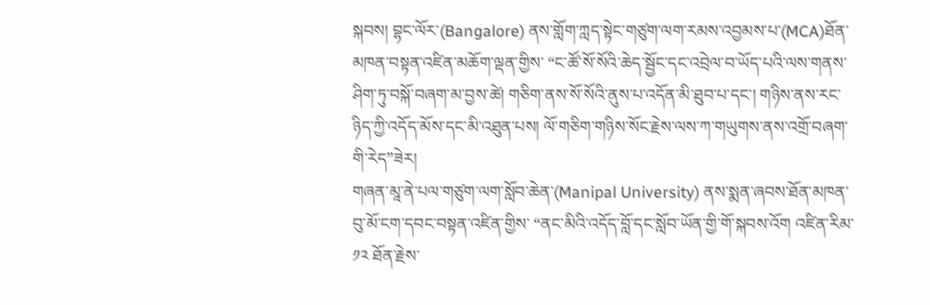སྐབས། བྷང་ལོར་(Bangalore) ནས་གློག་ཀླད་སྟེང་གཙུག་ལག་རམས་འབྱམས་པ་(MCA)ཐོན་མཁན་བསྟན་འཛིན་མཆོག་ལྡན་གྱིས་ “ང་ཚོ་སོ་སོའི་ཆེད་སྦྱོང་དང་འབྲེལ་བ་ཡོད་པའི་ལས་གནས་ཤིག་ཏུ་བསྐོ་བཞག་མ་བྱས་ཚེ། གཅིག་ནས་སོ་སོའི་ནུས་པ་འདོན་མི་ཐུབ་པ་དང་། གཉིས་ནས་རང་ཉིད་ཀྱི་འདོད་མོས་དང་མི་འཐུན་པས། ལོ་གཅིག་གཉིས་སོང་རྗེས་ལས་ཀ་གཡུགས་ནས་འགྲོ་བཞག་གི་རེད”ཟེར།
གཞན་མཱ་ནེ་པལ་གཙུག་ལག་སློབ་ཆེན་(Manipal University) ནས་སྨན་ཞབས་ཐོན་མཁན་བུ་མོ་ངག་དབང་བསྟན་འཛིན་གྱིས་ “ནང་མིའི་འདོད་བློ་དང་སློབ་ཡོན་གྱི་གོ་སྐབས་འོག འཛིན་རིམ་ ༡༢ ཐོན་རྗེས་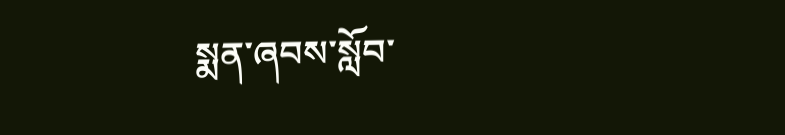སྨན་ཞབས་སློབ་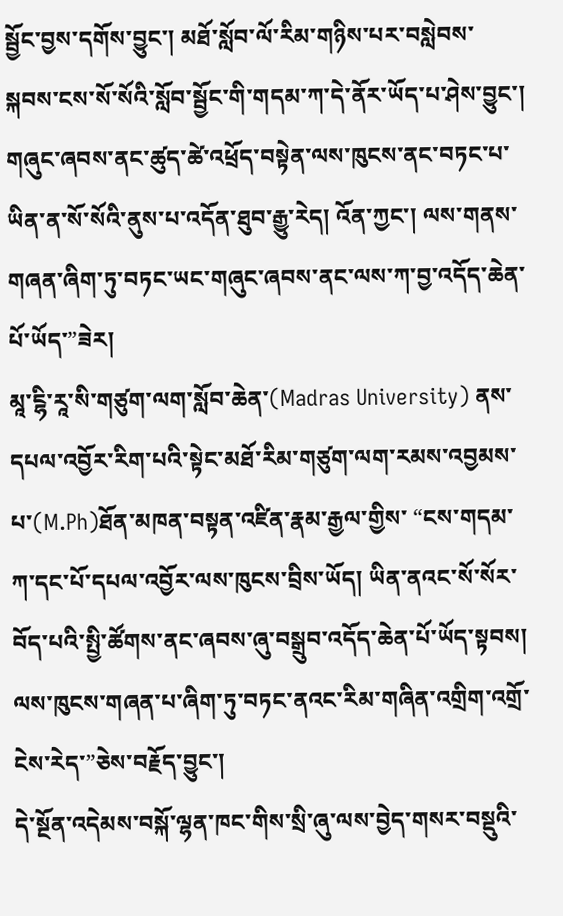སྦྱོང་བྱས་དགོས་བྱུང་། མཐོ་སློབ་ལོ་རིམ་གཉིས་པར་བསླེབས་སྐབས་ངས་སོ་སོའི་སློབ་སྦྱོང་གི་གདམ་ཀ་དེ་ནོར་ཡོད་པ་ཤེས་བྱུང་། གཞུང་ཞབས་ནང་ཚུད་ཚེ་འཕྲོད་བསྟེན་ལས་ཁུངས་ནང་བཏང་པ་ཡིན་ན་སོ་སོའི་ནུས་པ་འདོན་ཐུབ་རྒྱུ་རེད། འོན་ཀྱང་། ལས་གནས་གཞན་ཞིག་ཏུ་བཏང་ཡང་གཞུང་ཞབས་ནང་ལས་ཀ་བྱ་འདོད་ཆེན་པོ་ཡོད་”ཟེར།
མཱ་ངྷི་རཱ་སི་གཙུག་ལག་སློབ་ཆེན་(Madras University) ནས་དཔལ་འབྱོར་རིག་པའི་སྟེང་མཐོ་རིམ་གཙུག་ལག་རམས་འབྱམས་པ་(M.Ph)ཐོན་མཁན་བསྟན་འཛིན་རྣམ་རྒྱལ་གྱིས་ “ངས་གདམ་ཀ་དང་པོ་དཔལ་འབྱོར་ལས་ཁུངས་བྲིས་ཡོད། ཡིན་ནའང་སོ་སོར་བོད་པའི་སྤྱི་ཚོགས་ནང་ཞབས་ཞུ་བསྒྲུབ་འདོད་ཆེན་པོ་ཡོད་སྟབས། ལས་ཁུངས་གཞན་པ་ཞིག་ཏུ་བཏང་ནའང་རིམ་གཞིན་འགྲིག་འགྲོ་ངེས་རེད་”ཅེས་བརྗོད་བྱུང་།
དེ་སྔོན་འདེམས་བསྐོ་ལྷན་ཁང་གིས་སྲི་ཞུ་ལས་བྱེད་གསར་བསྡུའི་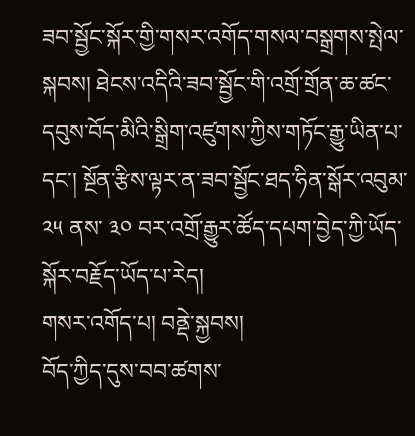ཟབ་སྦྱོང་སྐོར་གྱི་གསར་འགོད་གསལ་བསྒྲགས་སྤེལ་སྐབས། ཐེངས་འདིའི་ཟབ་སྦྱོང་གི་འགྲོ་གྲོན་ཆ་ཚང་དབུས་བོད་མིའི་སྒྲིག་འཛུགས་ཀྱིས་གཏོང་རྒྱུ་ཡིན་པ་དང་། སྔོན་རྩིས་ལྟར་ན་ཟབ་སྦྱོང་ཐད་ཧིན་སྒོར་འབུམ་ ༢༥ ནས་ ༣༠ བར་འགྲོ་རྒྱུར་ཚོད་དཔག་བྱེད་ཀྱི་ཡོད་སྐོར་བརྗོད་ཡོད་པ་རེད།
གསར་འགོད་པ། བནྡེ་སྐྱབས།
བོད་ཀྱིད་དུས་བབ་ཚགས་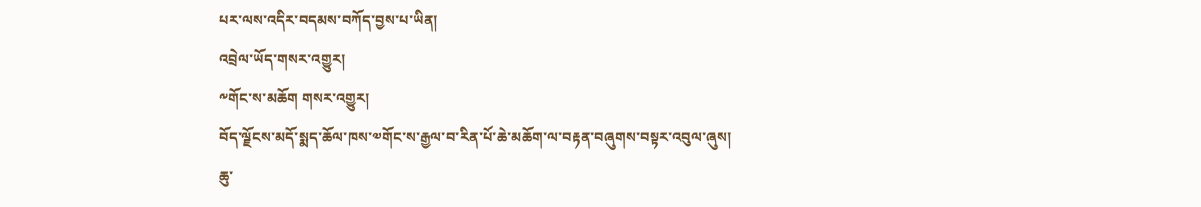པར་ལས་འདིར་བདམས་བཀོད་བྱས་པ་ཡིན།
འབྲེལ་ཡོད་གསར་འགྱུར།
༸གོང་ས་མཆོག གསར་འགྱུར།
བོད་ལྗོངས་མདོ་སྨད་ཆོལ་ཁས་༧གོང་ས་རྒྱལ་བ་རིན་པོ་ཆེ་མཆོག་ལ་བརྟན་བཞུགས་བསྟར་འབུལ་ཞུས།
ཆུ་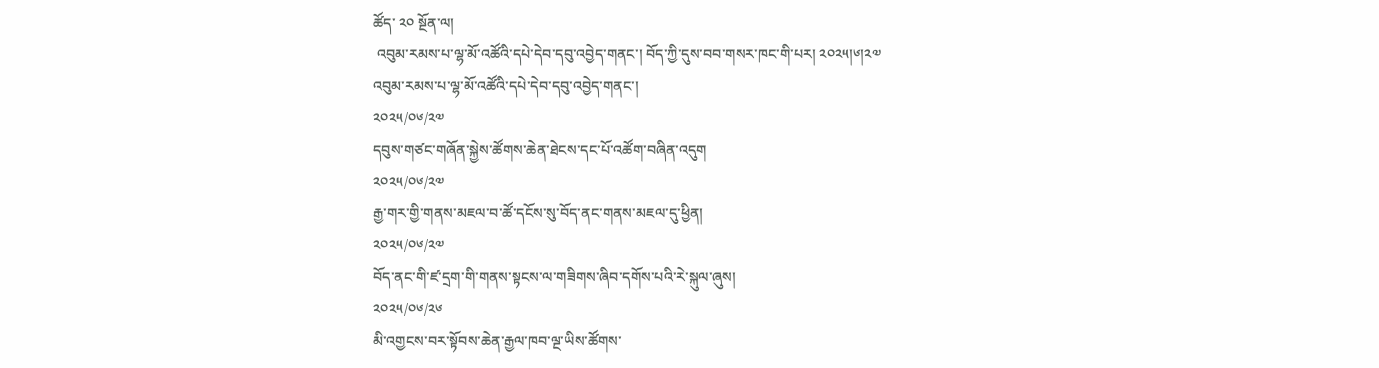ཚོད་ ༢༠ སྔོན་ལ།
 འབུམ་རམས་པ་ལྷ་མོ་འཚོའི་དཔེ་དེབ་དབུ་འབྱེད་གནང་། བོད་ཀྱི་དུས་བབ་གསར་ཁང་གི་པར། ༢༠༢༥།༦།༢༧
འབུམ་རམས་པ་ལྷ་མོ་འཚོའི་དཔེ་དེབ་དབུ་འབྱེད་གནང་།
༢༠༢༥/༠༦/༢༧
དབུས་གཙང་གཞོན་སྐྱེས་ཚོགས་ཆེན་ཐེངས་དང་པོ་འཚོག་བཞིན་འདུག
༢༠༢༥/༠༦/༢༧
རྒྱ་གར་གྱི་གནས་མཇལ་བ་ཚོ་དངོས་སུ་བོད་ནང་གནས་མཇལ་དུ་ཕྱིན།
༢༠༢༥/༠༦/༢༧
བོད་ནང་གི་ཛ་དྲག་གི་གནས་སྟངས་ལ་གཟིགས་ཞིབ་དགོས་པའི་རེ་སྐུལ་ཞུས།
༢༠༢༥/༠༦/༢༦
མི་འགྱངས་བར་སྟོབས་ཆེན་རྒྱལ་ཁབ་ལྔ་ཡིས་ཚོགས་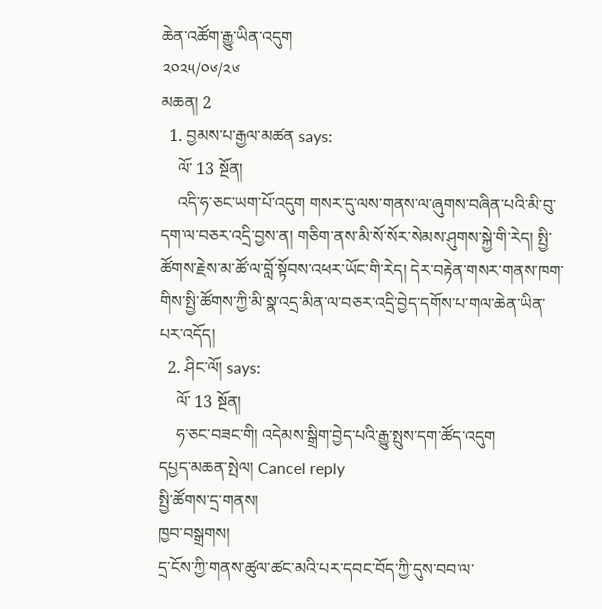ཆེན་འཚོག་རྒྱུ་ཡིན་འདུག
༢༠༢༥/༠༦/༢༦
མཆན། 2
  1. བྱམས་པ་རྒྱལ་མཚན says:
    ལོ་ 13 སྔོན།
    འདི་ཧ་ཅང་ཡག་པོ་འདུག གསར་དུ་ལས་གནས་ལ་ཞུགས་བཞིན་པའི་མི་བུ་དག་ལ་བཅར་འདྲི་བྱས་ན། གཅིག་ནས་མི་སོ་སོར་སེམས་ཤུགས་སྐྱེ་གི་རེད། སྤྱི་ཚོགས་རྗེས་མ་ཚོ་ལ་བློ་སྟོབས་འཕར་ཡོང་གི་རེད། དེར་བརྟེན་གསར་གནས་ཁག་གིས་སྤྱི་ཚོགས་ཀྱི་མི་སྣ་འདྲ་མིན་ལ་བཅར་འདྲི་བྱེད་དགོས་པ་གལ་ཆེན་ཡིན་པར་འདོད།
  2. ཤིང་ལོ། says:
    ལོ་ 13 སྔོན།
    ཧ་ཅང་བཟང་གི། འདེམས་སྒྲིག་བྱེད་པའི་རྒྱུ་སྤུས་དག་ཚོད་འདུག
དཔྱད་མཆན་སྤེལ། Cancel reply
སྤྱི་ཚོགས་དྲ་གནས།
ཁྱབ་བསྒྲགས།
དྲ་ངོས་ཀྱི་གནས་ཚུལ་ཚང་མའི་པར་དབང་བོད་ཀྱི་དུས་བབ་ལ་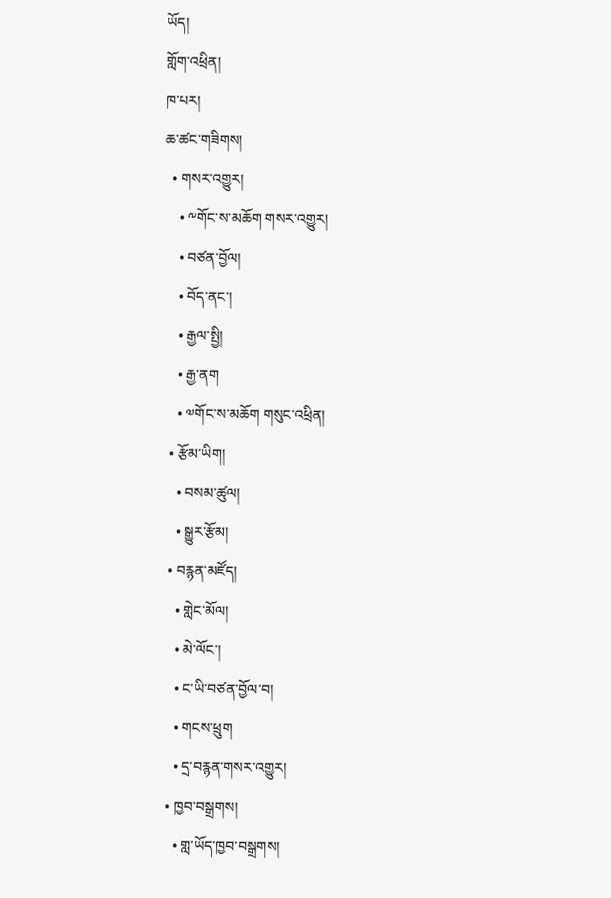ཡོད།
གློག་འཕྲིན།
ཁ་པར།
ཆ་ཚང་གཟིགས།
  • གསར་འགྱུར།
    • ༸གོང་ས་མཆོག གསར་འགྱུར།
    • བཙན་བྱོལ།
    • བོད་ནང་།
    • རྒྱལ་སྤྱི།
    • རྒྱ་ནག
    • ༧གོང་ས་མཆོག གསུང་འཕྲིན།
  • རྩོམ་ཡིག།
    • བསམ་ཚུལ།
    • སྒྱུར་རྩོམ།
  • བརྙན་མཛོད།
    • གླེང་མོལ།
    • མེ་ལོང་།
    • ང་ཡི་བཙན་བྱོལ་བ།
    • གངས་ཕྲུག
    • དྲ་བརྙན་གསར་འགྱུར།
  • ཁྱབ་བསྒྲགས།
    • གླ་ཡོད་ཁྱབ་བསྒྲགས།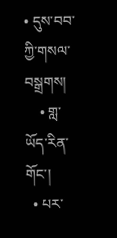• དུས་བབ་ཀྱི་གསལ་བསྒྲགས།
    • གླ་ཡོད་རིན་གོང་།
  • པར་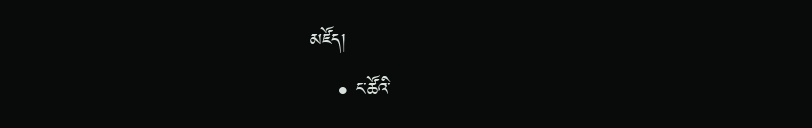མཛོད།
    • ང་ཚོའི་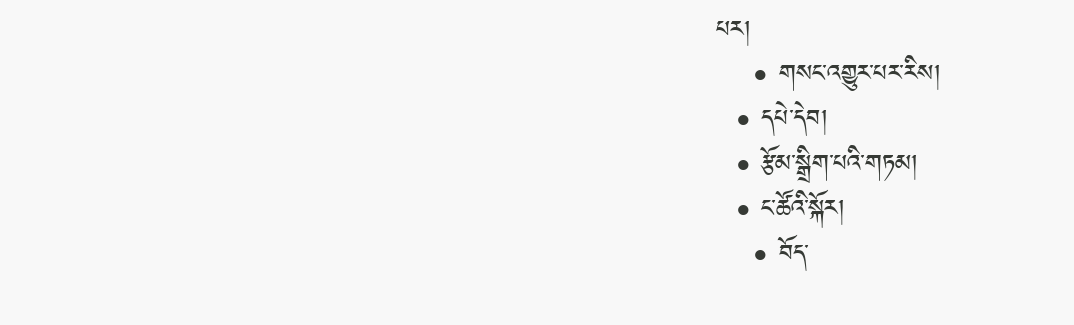པར།
    • གསང་འགྱུར་པར་རིས།
  • དཔེ་དེབ།
  • རྩོམ་སྒྲིག་པའི་གཏམ།
  • ང་ཚོའི་སྐོར།
    • བོད་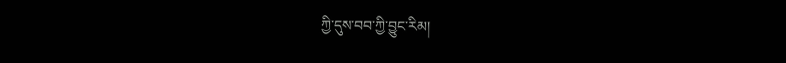ཀྱི་དུས་བབ་ཀྱི་བྱུང་རིམ།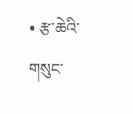• རྩ་ཆེའི་གསུང་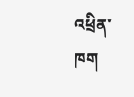འཕྲིན་ཁག